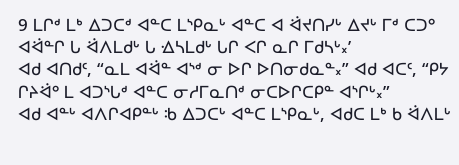9 ᒪᒋᒄ ᒪᒃ ᐃᑐᑕᒄ ᐊᓐᑕ ᒪᔅᑭᓇᒡ ᐊᓐᑕ ᐊ ᐛᔪᑎᓯᒡ ᐃᔪᒡ ᒥᒄ ᑕᑐᐤ ᐊᐛᓐᒋ ᒐ ᐛᐱᒪᑯᒡ ᒐ ᐎᓴᒪᑯᒡ ᒐᒋ ᐸᒋ ᓇᒋ ᒥᑯᓴᒡ᙮’
ᐊᑯ ᐊᑎᑯᑦ, “ᓇᒪ ᐊᐛᓐ ᐊᔅᒄ ᓂ ᐅᒋ ᐅᑎᓂᑯᓇᓐ᙮” ᐊᑯ ᐊᑕᑦ, “ᑭᔭ ᒋᔨᐛᐤ ᒪ ᐊᑐᔅᒐᒄ ᐊᓐᑕ ᓂᓱᒥᓇᑎᒄ ᓂᑕᐅᒋᑕᑭᓐ ᐊᔅᒋᒡ᙮”
ᐊᑯ ᐊᓐᒡ ᐊᐱᒋᐊᑭᓐᒡ ᒂ ᐃᑐᑕᒡ ᐊᓐᑕ ᒪᔅᑭᓇᒡ, ᐊᑯᑕ ᒪᒃ ᑲ ᐛᐱᒪᒡ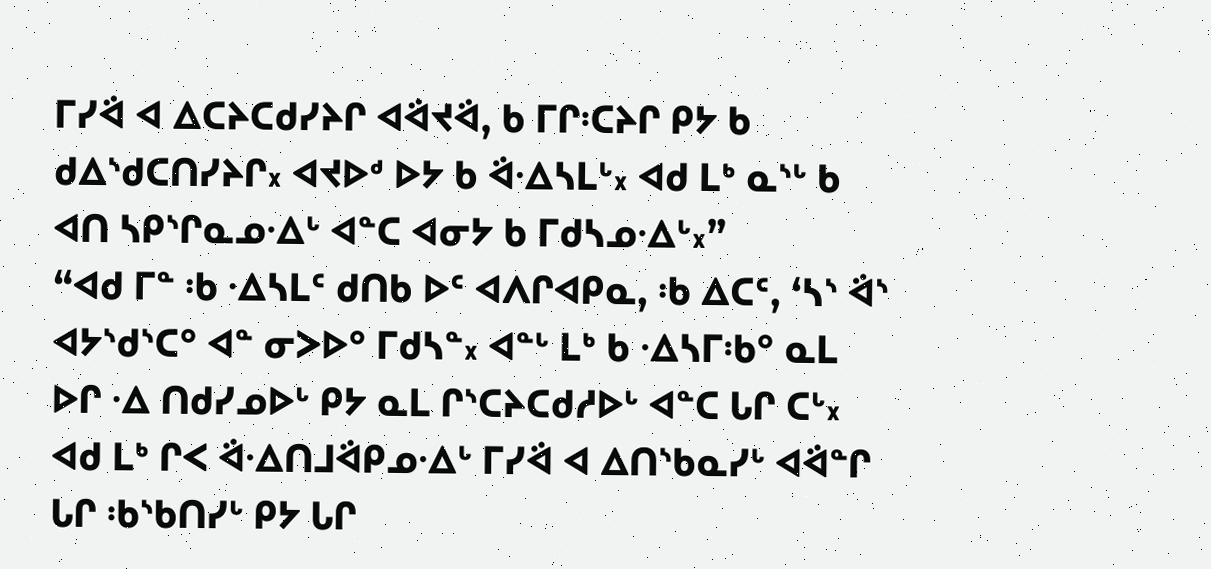ᒥᓯᐛ ᐊ ᐃᑕᔨᑕᑯᓯᔨᒋ ᐊᐛᔪᐛ, ᑲ ᒥᒋᑥᔨᒋ ᑭᔭ ᑲ ᑯᐃᔅᑯᑕᑎᓯᔨᒋ᙮ ᐊᔪᐅᒄ ᐅᔭ ᑲ ᐛᐎᓴᒪᒡ᙮ ᐊᑯ ᒪᒃ ᓇᔅᒡ ᑲ ᐊᑎ ᓴᑭᔅᒋᓇᓄᐎᒡ ᐊᓐᑕ ᐊᓂᔭ ᑲ ᒥᑯᓴᓄᐎᒡ᙮”
“ᐊᑯ ᒥᓐ ᒂ ᐎᓴᒪᑦ ᑯᑎᑲ ᐅᑦ ᐊᐱᒋᐊᑭᓇ, ᒂ ᐃᑕᑦ, ‘ᓴᔅ ᐛᔅ ᐊᔭᔅᑯᔅᑕᐤ ᐊᓐ ᓂᐳᐅᐤ ᒥᑯᓴᓐ᙮ ᐊᓐᒡ ᒪᒃ ᑲ ᐎᓴᒥᒂᐤ ᓇᒪ ᐅᒋ ᐎ ᑎᑯᓯᓄᐅᒡ ᑭᔭ ᓇᒪ ᒋᔅᑕᔨᑕᑯᓱᐅᒡ ᐊᓐᑕ ᒐᒋ ᑕᒡ᙮
ᐊᑯ ᒪᒃ ᒋᐸ ᐛᐎᑎᒧᐛᑭᓄᐎᒡ ᒥᓯᐛ ᐊ ᐃᑎᔅᑲᓇᓯᒡ ᐊᐛᓐᒋ ᒐᒋ ᒂᔅᑲᑎᓯᒡ ᑭᔭ ᒐᒋ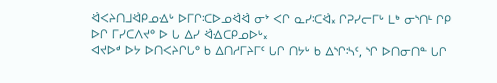ᐛᐸᔨᑎᒧᐛᑭᓄᐎᒡ ᐅᒥᒋᑥᐅᓄᐛᐛ ᓂᔾ ᐸᒋ ᓇᓯᑥᐛ᙮ ᒋᕈᓯᓕᒥᒡ ᒪᒃ ᓂᔅᑎᒻ ᒋᑭ ᐅᒋ ᒥᓯᑕᐱᔪᐤ ᐅ ᒐ ᐃᓯ ᐛᐎᑕᑭᓄᐅᒡ᙮
ᐊᔪᐅᒄ ᐅᔭ ᐅᑎᐸᔨᒋᒐᐤ ᑲ ᐃᑎᓱᒥᔨᒥᑦ ᒐᒋ ᑎᔭᒡ ᑲ ᐃᔅᒋᔄᑦ, ᔅᒋ ᐅᑎᓂᑎᓐ ᒐᒋ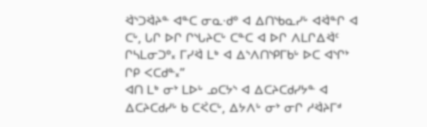ᐛᔅᑐᐛᔨᓐ ᐊᓐᑕ ᓂᓇᐧᑯᐤ ᐊ ᐃᑎᔅᑲᓇᓯᒡ ᐊᐛᓐᒋ ᐊ ᑕᒡ, ᒐᒋ ᐅᒋ ᒋᔅᒐᔨᑕᒡ ᑕᓐᑕ ᐊ ᐅᒋ ᐱᒪᒋᐃᐛᑦ ᒋᓴᒪᓂᑐᐤ᙮ ᒥᓯᐛ ᒪᒃ ᐊ ᐃᔅᐱᑎᔅᑭᒥᑲᒡ ᐅᑕ ᐊᔅᒋᔾ ᒋᑭ ᐸᑕᑯᓐ᙮”
ᐊᑎ ᒪᒃ ᓂᔾ ᒪᐅᒡ ᓄᑕᔭᔅ ᐊ ᐃᑕᔨᑕᑯᓯᔭᓐ ᐊ ᐃᑕᔨᑕᑯᓯᒡ ᑲ ᑕᑈᑕᒡ, ᐃᔭᐱᒡ ᓂᔾ ᓂᒋ ᓱᐛᔨᒥᒄ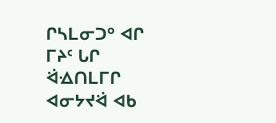ᒋᓴᒪᓂᑐᐤ ᐊᒋ ᒥᔨᑦ ᒐᒋ ᐛᐎᑎᒪᒥᒋ ᐊᓂᔭᔪᐛ ᐊᑲ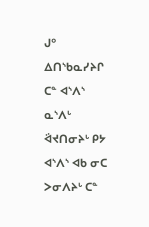ᒍᐤ ᐃᑎᔅᑲᓇᓯᔨᒋ ᑕᓐ ᐊᔅᐱᔅ ᓇᔅᐱᒡ ᐛᔪᑎᓂᔨᒡ ᑭᔭ ᐊᔅᐱᔅ ᐊᑲ ᓂᑕ ᐳᓂᐱᔨᒡ ᑕᓐ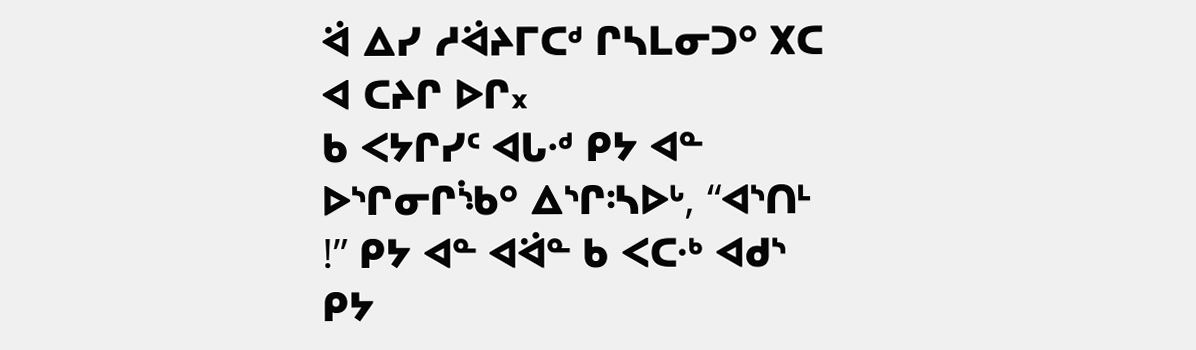ᐛ ᐃᓯ ᓱᐛᔨᒥᑕᒄ ᒋᓴᒪᓂᑐᐤ ᙭ᑕ ᐊ ᑕᔨᒋ ᐅᒋ᙮
ᑲ ᐸᔭᒋᓯᑦ ᐊᒐᐧᒄ ᑭᔭ ᐊᓐ ᐅᔅᒋᓂᒋᔎᐤ ᐃᔅᒋᔄᐅᒡ, “ᐊᔅᑎᒻ !” ᑭᔭ ᐊᓐ ᐊᐛᓐ ᑲ ᐸᑕᐧᒃ ᐊᑯᔅ ᑭᔭ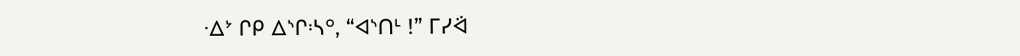ᐎᔾ ᒋᑭ ᐃᔅᒋᔄᐤ, “ᐊᔅᑎᒻ !” ᒥᓯᐛ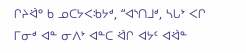ᒋᔨᐛᐤ ᑲ ᓄᑕᔭᐸᒂᔭᒄ, “ᐊᔅᑎᒧᒄ, ᓴᒐᔾ ᐸᒋ ᒥᓂᒄ ᐊᓐ ᓂᐱᔾ ᐊᓐᑕ ᐛᒋ ᐊᔭᑦ ᐊᐛᓐ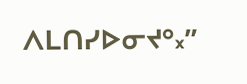ᐱᒪᑎᓯᐅᓂᔪᐤ᙮”